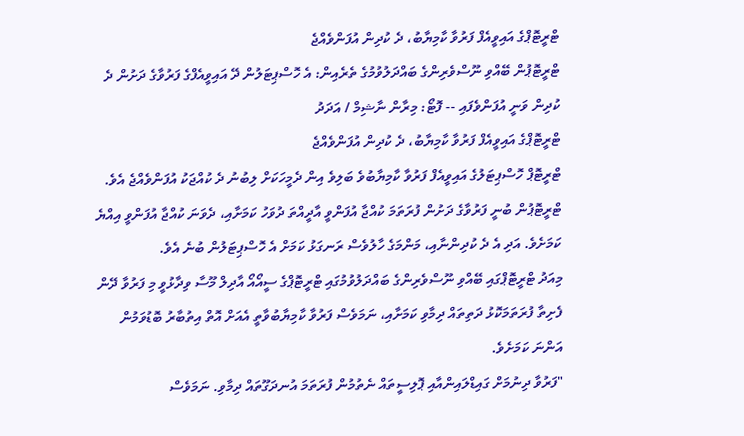ޓްރީޓޮޕްގެ އައިވީއެފް ފަރުވާ ކާމިޔާބު، ދެ ކުދިން އުފަންވެއްޖެ
ޓްރީޓޮޕުން ބޭއްވި ނޫސްވެރިންގެ ބައްދަލުވުމުގެ ތެރެއިން: އެ ހޮސްޕިޓަލުން ދޭ އައިވީއެފްގެ ފަރުވާގެ ދަށުން ދެ ކުދިން ވަނީ އުފަންވެފައި -- ފޮޓޯ: މިރާން ނާޝިމް / އަދަދު
ޓްރީޓޮޕްގެ އައިވީއެފް ފަރުވާ ކާމިޔާބު، ދެ ކުދިން އުފަންވެއްޖެ
ޓްރީޓޮޕް ހޮސްޕިޓަލުގެ އައިވީއެފް ފަރުވާ ކާމިޔާބުވެ ބަލިވެ އިން ދެމީހަކަށް ލިބުނު ދެ ކުއްޖަކު އުފަންވެއްޖެ އެވެ.
ޓްރީޓޮޕުން ބުނީ ފަރުވާގެ ދަށުން ފުރަތަމަ ކުއްޖާ އުފަންވީ އާދީއްތަ ދުވަހު ކަމަށާއި، ދެވަނަ ކުއްޖާ އުފަންވީ އިއްޔެ ކަމަށެވެ. އަދި އެ ދެ ކުދިންނާއި، މަންމަގެ ހާލުވެސް ރަނގަޅު ކަމަށް އެ ހޮސްޕިޓަލުން ބުނެ އެވެ.
މިއަދު ޓްރީޓޮޕްގައި ބޭއްވި ނޫސްވެރިންގެ ބައްދަލުވުމުގައި ޓްރީޓޮޕްގެ ސީއޯއޯ އާދިލް މޫސާ ވިދާޅުވީ މި ފަރުވާ ދޭން ފެށިތާ ފުރަތަމަކޮޅު ދަތިތައް ދިމާވި ކަމަށާއި، ނަމަވެސް ފަރުވާ ކާމިޔާބުވާތީ އެއަށް އޮތް އިތުބާރު ބޮޑުވަމުން އަންނަ ކަމަށެވެ.
"ފަރުވާ ދިނުމަށް ގައިޑްލައިންއާއި ޕޮލިސީތައް ނެތުމުން ފުރަތަމަ އުނދަގޫތައް ދިމާވި. ނަމަވެސް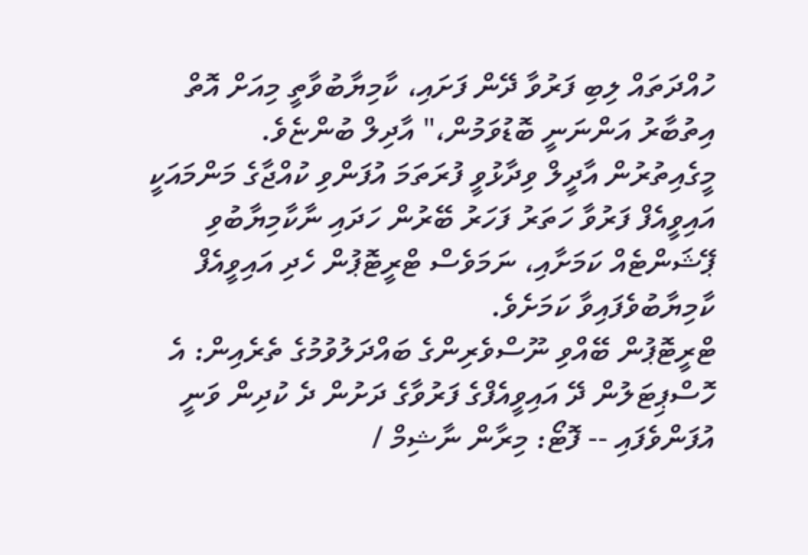ހުއްދަތައް ލިބި ފަރުވާ ދޭން ފަށައި، ކާމިޔާބުވާތީ މިއަށް އޮތް އިތުބާރު އަންނަނީ ބޮޑުވަމުން،" އާދިލް ބުންޏެވެ.
މީގެއިތުރުން އާދީލް ވިދާޅުވީ ފުރަތަމަ އުފަންވި ކުއްޖާގެ މަންމައަކީ އައިވީއެފް ފަރުވާ ހަތަރު ފަހަރު ބޭރުން ހަދައި ނާކާމިޔާބުވި ޕޭޝަންޓެއް ކަމަށާއި، ނަމަވެސް ޓްރީޓޮޕުން ހެދި އައިވީއެފް ކާމިޔާބުވެފައިވާ ކަމަށެވެ.
ޓްރީޓޮޕުން ބޭއްވި ނޫސްވެރިންގެ ބައްދަލުވުމުގެ ތެރެއިން: އެ ހޮސްޕިޓަލުން ދޭ އައިވީއެފްގެ ފަރުވާގެ ދަށުން ދެ ކުދިން ވަނީ އުފަންވެފައި -- ފޮޓޯ: މިރާން ނާޝިމް /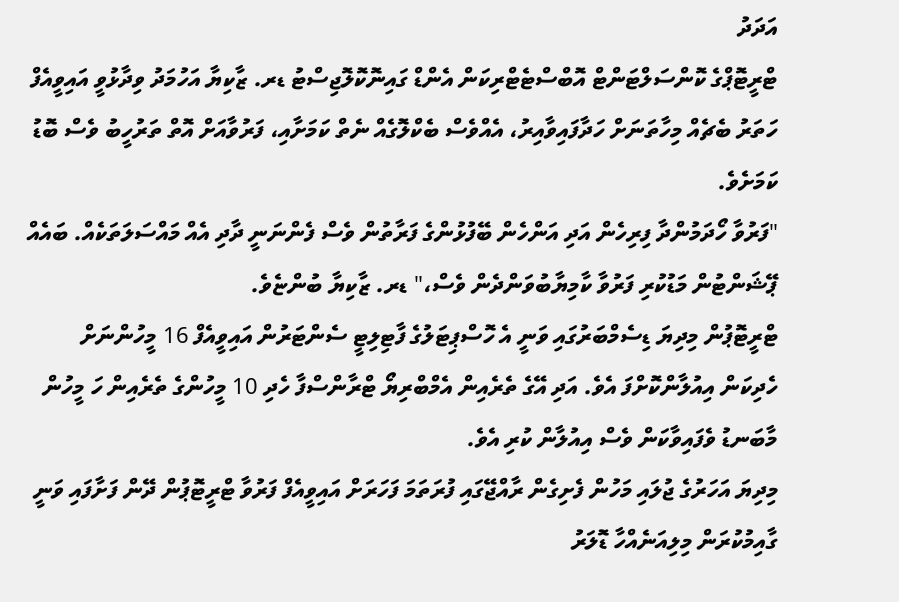އަދަދު
ޓްރީޓޮޕްގެ ކޮންސަލްޓަންޓް އޮބްސްޓެޓްރިކަން އެންޑް ގައިނޮކޮލޮޖިސްޓު ޑރ. ޒާކިޔާ އަހުމަދު ވިދާޅުވީ އައިވީއެފް ހަތަރު ބެޗެއް މިހާތަނަށް ހަދާފައިވާއިރު، އެއްވެސް ބެކްލޮގެއް ނެތް ކަމަށާއި، ފަރުވާއަށް އޮތް ތަރުހީބު ވެސް ބޮޑު ކަމަށެވެ.
"ފަރުވާ ހޯދަމުންދާ ފިރިހެން އަދި އަންހެން ބޭފުޅުންގެ ފަރާތުން ވެސް ފެންނަނީ ދާދި އެއް މައްސަލަތަކެއް. ބައެއް ޕޭޝަންޓުން މަޑުކުރި ފަރުވާ ކާމިޔާބުވަންދެން ވެސް،" ޑރ. ޒާކިޔާ ބުންޏެވެ.
ޓްރީޓޮޕުން މިދިޔަ ޑިސެމްބަރުގައި ވަނީ އެ ހޮސްޕިޓަލުގެ ފާޓިލިޓީ ސެންޓަރުން އައިވީއެފް 16 މީހުންނަށް ހެދިކަން އިއުލާންކޮށްފަ އެވެ. އަދި އޭގެ ތެރެއިން އެމްބްރިޔޯ ޓްރާންސްފާ ހެދި 10 މީހުންގެ ތެރެއިން ހަ މީހުން މާބަނޑު ވެފައިވާކަން ވެސް އިއުލާން ކުރި އެވެ.
މިދިޔަ އަހަރުގެ ޖުލައި މަހުން ފެށިގެން ރާއްޖޭގައި ފުރަތަމަ ފަހަރަށް އައިވީއެފް ފަރުވާ ޓްރީޓޮޕުން ދޭން ފަށާފައި ވަނީ ގާއިމުކުރަން މިލިއަނެއްހާ ޑޮލަރު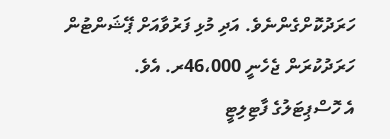ހަރަދުކޮށްގެންނެވެ. އަދި މުޅި ފަރުވާއަށް ޕޭޝަންޓުން ހަރަދުކުރަން ޖެހެނީ 46،000ރ. އެވެ.
އެ ހޮސްޕިޓަލުގެ ފާޓިލިޓީ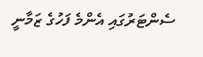ސެންޓަރުގައި އެންމެ ފަހުގެ ޒަމާނީ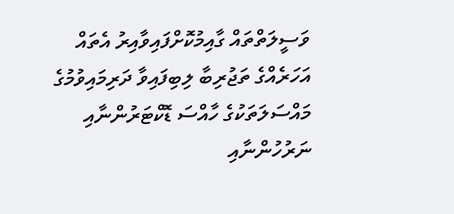ވަސީލަތްތައް ގާއިމުކޮށްފައިވާއިރު އެތައް އަހަރެއްގެ ތަޖުރިބާ ލިބިފައިވާ ދަރިމައިވުމުގެ މައްސަލަތަކުގެ ހާއްސަ ޑޮކްޓަރުންނާއި ނަރުހުންނާއި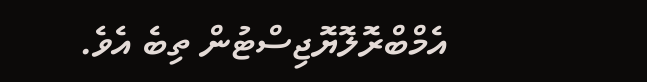އެމްބްރޮލޮޔޮޖިސްޓުން ތިބެ އެވެ.